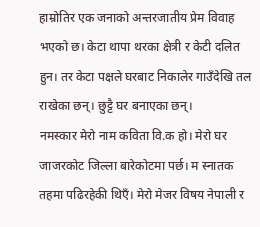हाम्रोतिर एक जनाको अन्तरजातीय प्रेम विवाह भएको छ। केटा थापा थरका क्षेत्री र केटी दलित हुन। तर केटा पक्षले घरबाट निकालेर गाउँदेखि तल राखेका छन्। छुट्टै घर बनाएका छन्।
नमस्कार मेरो नाम कविता वि.क हो। मेरो घर जाजरकोट जिल्ला बारेकोटमा पर्छ। म स्नातक तहमा पढिरहेकी थिएँ। मेरो मेजर विषय नेपाली र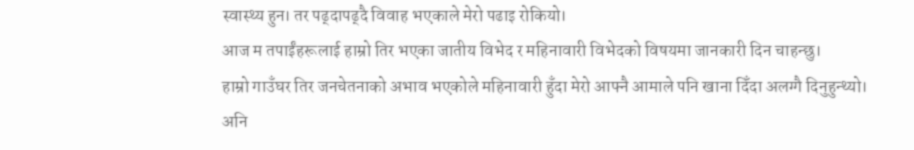स्वास्थ्य हुन। तर पढ्दापढ्दै विवाह भएकाले मेरो पढाइ रोकियो।
आज म तपाईंहरूलाई हाम्रो तिर भएका जातीय विभेद र महिनावारी विभेदको विषयमा जानकारी दिन चाहन्छु।
हाम्रो गाउँघर तिर जनचेतनाको अभाव भएकोले महिनावारी हुँदा मेरो आफ्नै आमाले पनि खाना दिँदा अलग्गै दिनुहुन्थ्यो। अनि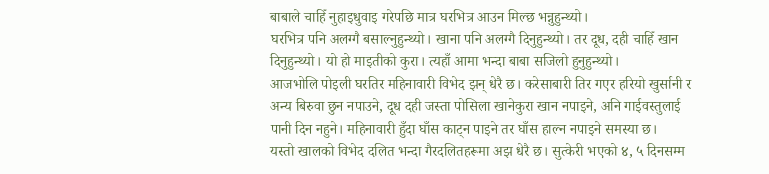बाबाले चाहिँ नुहाइधुवाइ गरेपछि मात्र घरभित्र आउन मिल्छ भन्नुहुन्थ्यो।
घरभित्र पनि अलग्गै बसाल्नुहुन्थ्यो। खाना पनि अलग्गै दिनुहुन्थ्यो। तर दूध, दही चाहिँ खान दिनुहुन्थ्यो। यो हो माइतीको कुरा। त्यहाँ आमा भन्दा बाबा सजिलो हुनुहुन्थ्यो।
आजभोलि पोइली घरतिर महिनावारी विभेद झन् धेरै छ। करेसाबारी तिर गएर हरियो खुर्सानी र अन्य बिरुवा छुन नपाउने, दूध दही जस्ता पोसिला खानेकुरा खान नपाइने, अनि गाईवस्तुलाई पानी दिन नहुने। महिनावारी हुँदा घाँस काट्न पाइने तर घाँस हाल्न नपाइने समस्या छ।
यस्तो खालको विभेद दलित भन्दा गैरदलितहरूमा अझ धेरै छ। सुत्केरी भएको ४, ५ दिनसम्म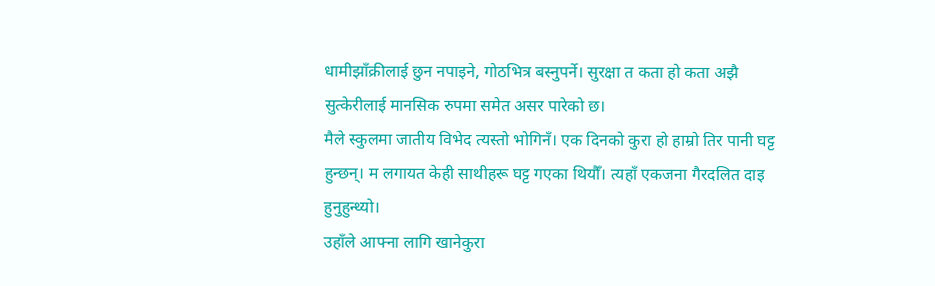धामीझाँक्रीलाई छुन नपाइने, गोठभित्र बस्नुपर्ने। सुरक्षा त कता हो कता अझै सुत्केरीलाई मानसिक रुपमा समेत असर पारेको छ।
मैले स्कुलमा जातीय विभेद त्यस्तो भोगिनँ। एक दिनको कुरा हो हाम्रो तिर पानी घट्ट हुन्छन्। म लगायत केही साथीहरू घट्ट गएका थियौँ। त्यहाँ एकजना गैरदलित दाइ हुनुहुन्थ्यो।
उहाँले आफ्ना लागि खानेकुरा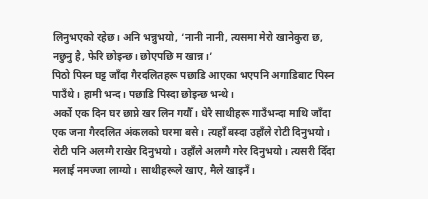लिनुभएको रहेछ। अनि भन्नुभयो, ‘नानी नानी, त्यसमा मेरो खानेकुरा छ, नछुनु है, फेरि छोइन्छ। छोएपछि म खान्न।’
पिठो पिस्न घट्ट जाँदा गैरदलितहरू पछाडि आएका भएपनि अगाडिबाट पिस्न पाउँथे। हामी भन्द। पछाडि पिस्दा छोइन्छ भन्थे।
अर्को एक दिन घर छाप्ने खर लिन गयौँ। धेरै साथीहरू गाउँभन्दा माथि जाँदा एक जना गैरदलित अंकलको घरमा बसे। त्यहाँ बस्दा उहाँले रोटी दिनुभयो। रोटी पनि अलग्गै राखेर दिनुभयो। उहाँले अलग्गै गरेर दिनुभयो। त्यसरी दिँदा मलाई नमज्जा लाग्यो। साथीहरूले खाए, मैले खाइनँ।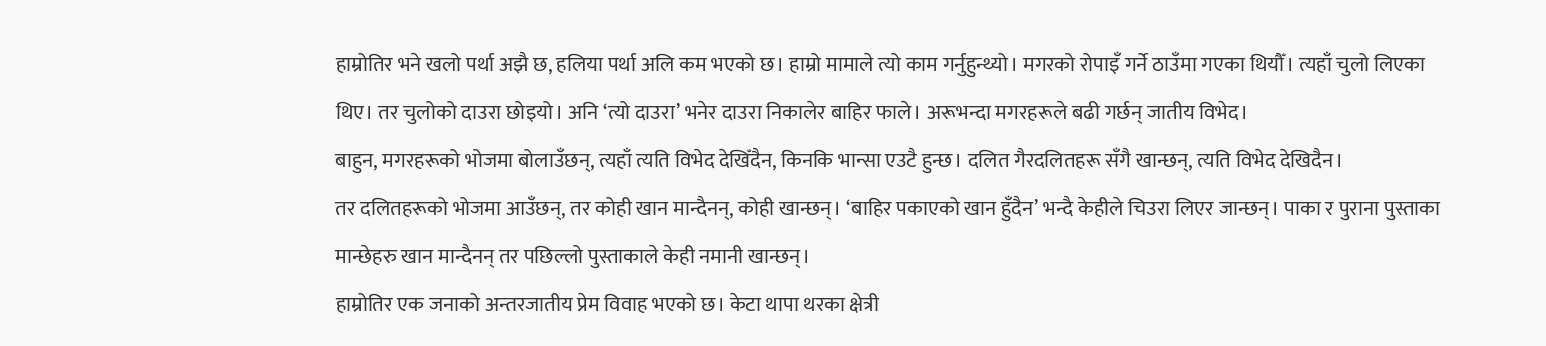हाम्रोतिर भने खलो पर्था अझै छ, हलिया पर्था अलि कम भएको छ। हाम्रो मामाले त्यो काम गर्नुहुन्थ्यो। मगरको रोपाइँ गर्ने ठाउँमा गएका थियौँ। त्यहाँ चुलो लिएका थिए। तर चुलोको दाउरा छोइयो। अनि ‘त्यो दाउरा’ भनेर दाउरा निकालेर बाहिर फाले। अरूभन्दा मगरहरूले बढी गर्छन् जातीय विभेद।
बाहुन, मगरहरूको भोजमा बोलाउँछन्, त्यहाँ त्यति विभेद देखिँदैन, किनकि भान्सा एउटै हुन्छ। दलित गैरदलितहरू सँगै खान्छन्, त्यति विभेद देखिदैन।
तर दलितहरूको भोजमा आउँछन्, तर कोही खान मान्दैनन्, कोही खान्छन्। ‘बाहिर पकाएको खान हुँदैन’ भन्दै केहीले चिउरा लिएर जान्छन्। पाका र पुराना पुस्ताका मान्छेहरु खान मान्दैनन् तर पछिल्लो पुस्ताकाले केही नमानी खान्छन्।
हाम्रोतिर एक जनाको अन्तरजातीय प्रेम विवाह भएको छ। केटा थापा थरका क्षेत्री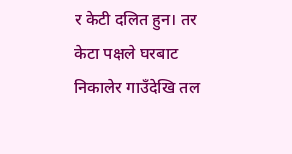र केटी दलित हुन। तर केटा पक्षले घरबाट निकालेर गाउँदेखि तल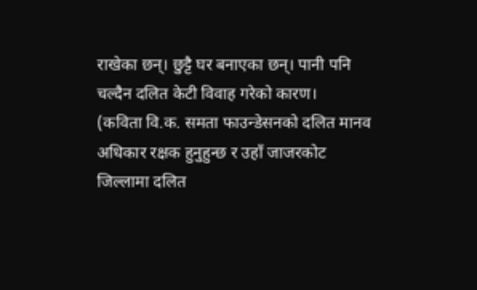राखेका छन्। छुट्टै घर बनाएका छन्। पानी पनि चल्दैन दलित केटी विवाह गरेको कारण।
(कविता वि.क. समता फाउन्डेसनको दलित मानव अधिकार रक्षक हुनुहुन्छ र उहाँ जाजरकोट जिल्लामा दलित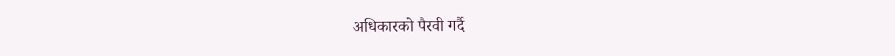अधिकारको पैरवी गर्दै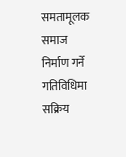समतामूलक समाज निर्माण गर्ने गतिविधिमा सक्रिय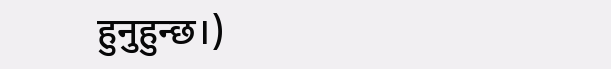हुनुहुन्छ।)